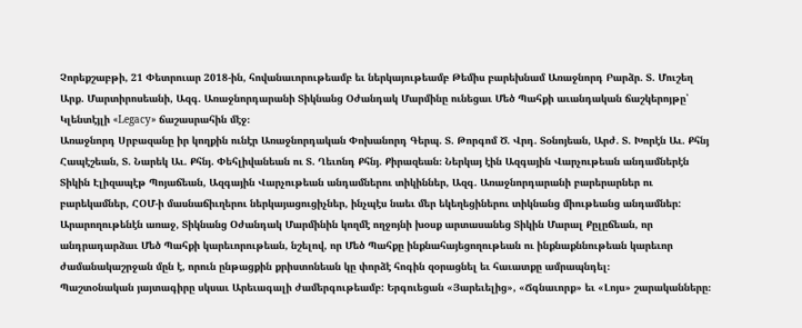Չորեքշաբթի, 21 Փետրուար 2018-ին, հովանաւորութեամբ եւ ներկայութեամբ Թեմիս բարեխնամ Առաջնորդ Բարձր. Տ. Մուշեղ Արք. Մարտիրոսեանի, Ազգ. Առաջնորդարանի Տիկնանց Օժանդակ Մարմինը ունեցաւ Մեծ Պահքի աւանդական ճաշկերոյթը՝ Կլենտէյլի «Legacy» ճաշասրահին մէջ։
Առաջնորդ Սրբազանը իր կողքին ունէր Առաջնորդական Փոխանորդ Գերպ. Տ. Թորգոմ Ծ. Վրդ. Տօնոյեան, Արժ. Տ. Խորէն Աւ. Քհնյ Հապէշեան, Տ. Նարեկ Աւ. Քհնյ. Փեհլիվանեան ու Տ. Ղեւոնդ Քհնյ. Քիրազեան։ Ներկայ էին Ազգային Վարչութեան անդամներէն Տիկին Էլիզապէթ Պոյաճեան, Ազգային Վարչութեան անդամներու տիկիններ, Ազգ. Առաջնորդարանի բարերարներ ու բարեկամներ, ՀՕՄ-ի մասնաճիւղերու ներկայացուցիչներ, ինչպէս նաեւ մեր եկեղեցիներու տիկնանց միութեանց անդամներ:
Արարողութենէն առաջ, Տիկնանց Օժանդակ Մարմինին կողմէ ողջոյնի խօսք արտասանեց Տիկին Մարալ Քըլըճեան, որ անդրադարձաւ Մեծ Պահքի կարեւորութեան, նշելով, որ Մեծ Պահքը ինքնահայեցողութեան ու ինքնաքննութեան կարեւոր ժամանակաշրջան մըն է, որուն ընթացքին քրիստոնեան կը փորձէ հոգին զօրացնել եւ հաւատքը ամրապնդել։
Պաշտօնական յայտագիրը սկսաւ Արեւագալի ժամերգութեամբ: Երգուեցան «Յարեւելից», «Ճգնաւորք» եւ «Լոյս» շարականները։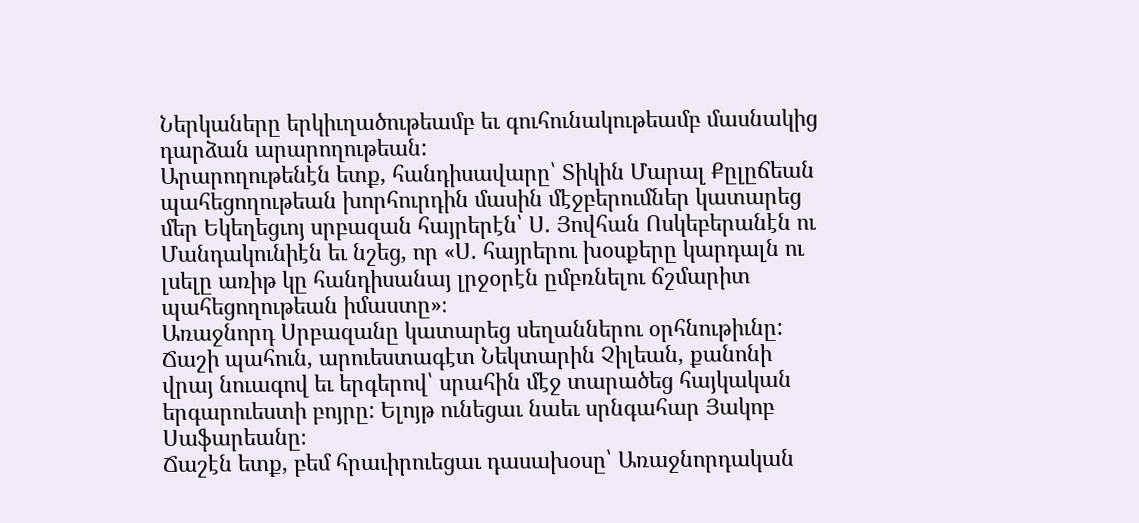Ներկաները երկիւղածութեամբ եւ գուհունակութեամբ մասնակից դարձան արարողութեան:
Արարողութենէն ետք, հանդիսավարը՝ Տիկին Մարալ Քըլըճեան պահեցողութեան խորհուրդին մասին մէջբերումներ կատարեց մեր Եկեղեցւոյ սրբազան հայրերէն՝ Ս. Յովհան Ոսկեբերանէն ու Մանդակունիէն եւ նշեց, որ «Ս. հայրերու խօսքերը կարդալն ու լսելը առիթ կը հանդիսանայ լրջօրէն ըմբռնելու ճշմարիտ պահեցողութեան իմաստը»։
Առաջնորդ Սրբազանը կատարեց սեղաններու օրհնութիւնը: Ճաշի պահուն, արուեստագէտ Նեկտարին Չիլեան, քանոնի վրայ նուագով եւ երգերով՝ սրահին մէջ տարածեց հայկական երգարուեստի բոյրը: Ելոյթ ունեցաւ նաեւ սրնգահար Յակոբ Սաֆարեանը։
Ճաշէն ետք, բեմ հրաւիրուեցաւ դասախօսը՝ Առաջնորդական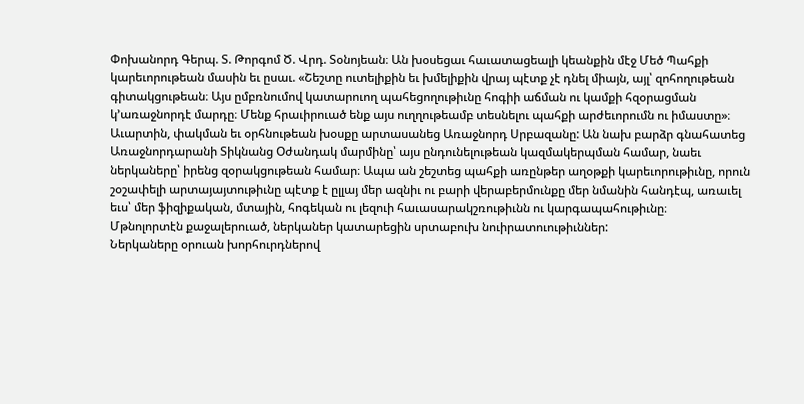Փոխանորդ Գերպ. Տ. Թորգոմ Ծ. Վրդ. Տօնոյեան։ Ան խօսեցաւ հաւատացեալի կեանքին մէջ Մեծ Պահքի կարեւորութեան մասին եւ ըսաւ. «Շեշտը ուտելիքին եւ խմելիքին վրայ պէտք չէ դնել միայն, այլ՝ զոհողութեան գիտակցութեան։ Այս ըմբռնումով կատարուող պահեցողութիւնը հոգիի աճման ու կամքի հզօրացման կ’առաջնորդէ մարդը։ Մենք հրաւիրուած ենք այս ուղղութեամբ տեսնելու պահքի արժեւորումն ու իմաստը»։
Աւարտին, փակման եւ օրհնութեան խօսքը արտասանեց Առաջնորդ Սրբազանը: Ան նախ բարձր գնահատեց Առաջնորդարանի Տիկնանց Օժանդակ մարմինը՝ այս ընդունելութեան կազմակերպման համար, նաեւ ներկաները՝ իրենց զօրակցութեան համար։ Ապա ան շեշտեց պահքի առընթեր աղօթքի կարեւորութիւնը, որուն շօշափելի արտայայտութիւնը պէտք է ըլլայ մեր ազնիւ ու բարի վերաբերմունքը մեր նմանին հանդէպ, առաւել եւս՝ մեր ֆիզիքական, մտային, հոգեկան ու լեզուի հաւասարակշռութիւնն ու կարգապահութիւնը։
Մթնոլորտէն քաջալերուած, ներկաներ կատարեցին սրտաբուխ նուիրատուութիւններ:
Ներկաները օրուան խորհուրդներով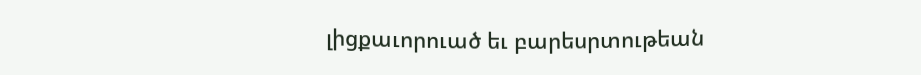լիցքաւորուած եւ բարեսրտութեան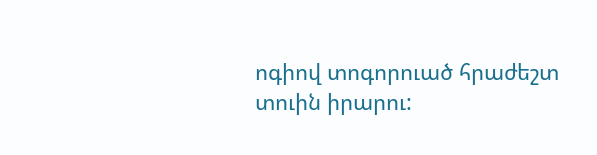ոգիով տոգորուած հրաժեշտ տուին իրարու: